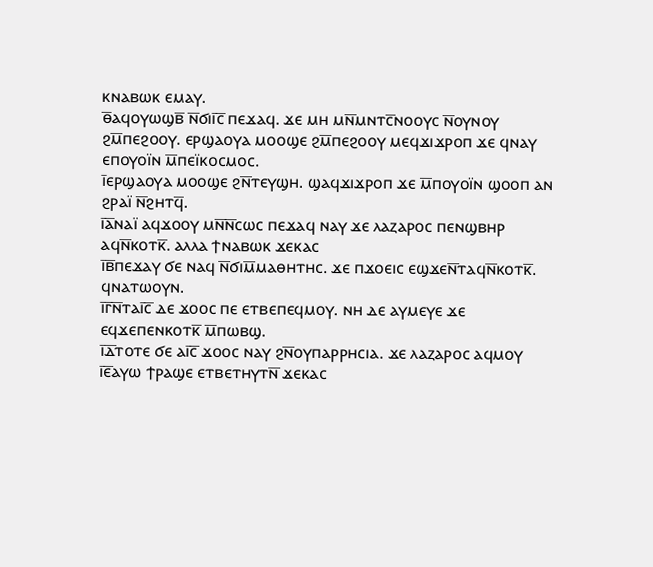ⲕⲛⲁⲃⲱⲕ ⲉⲙⲁⲩ.
ⲑ̅ⲁϥⲟⲩⲱϣⲃ̅ ⲛ̅ϭⲓⲓ̅ⲥ̅ ⲡⲉϫⲁϥ. ϫⲉ ⲙⲏ ⲙⲛ̅ⲙⲛⲧⲥ̅ⲛⲟⲟⲩⲥ ⲛ̅ⲟⲩⲛⲟⲩ ϩⲙ̅ⲡⲉϩⲟⲟⲩ. ⲉⲣϣⲁⲟⲩⲁ ⲙⲟⲟϣⲉ ϩⲙ̅ⲡⲉϩⲟⲟⲩ ⲙⲉϥϫⲓϫⲣⲟⲡ ϫⲉ ϥⲛⲁⲩ ⲉⲡⲟⲩⲟⲓ̈ⲛ ⲙ̅ⲡⲉⲓ̈ⲕⲟⲥⲙⲟⲥ.
ⲓ̅ⲉⲣϣⲁⲟⲩⲁ ⲙⲟⲟϣⲉ ϩⲛ̅ⲧⲉⲩϣⲏ. ϣⲁϥϫⲓϫⲣⲟⲡ ϫⲉ ⲙ̅ⲡⲟⲩⲟⲓ̈ⲛ ϣⲟⲟⲡ ⲁⲛ ϩⲣⲁⲓ̈ ⲛ̅ϩⲏⲧϥ̅.
ⲓ̅ⲁ̅ⲛⲁⲓ̈ ⲁϥϫⲟⲟⲩ ⲙⲛ̅ⲛ̅ⲥⲱⲥ ⲡⲉϫⲁϥ ⲛⲁⲩ ϫⲉ ⲗⲁⲍⲁⲣⲟⲥ ⲡⲉⲛϣⲃⲏⲣ ⲁϥⲛ̅ⲕⲟⲧⲕ̅. ⲁⲗⲗⲁ ϯⲛⲁⲃⲱⲕ ϫⲉⲕⲁⲥ
ⲓ̅ⲃ̅ⲡⲉϫⲁⲩ ϭⲉ ⲛⲁϥ ⲛ̅ϭⲓⲙ̅ⲙⲁⲑⲏⲧⲏⲥ. ϫⲉ ⲡϫⲟⲉⲓⲥ ⲉϣϫⲉⲛ̅ⲧⲁϥⲛ̅ⲕⲟⲧⲕ̅. ϥⲛⲁⲧⲱⲟⲩⲛ.
ⲓ̅ⲅ̅ⲛ̅ⲧⲁⲓ̅ⲥ̅ ⲇⲉ ϫⲟⲟⲥ ⲡⲉ ⲉⲧⲃⲉⲡⲉϥⲙⲟⲩ. ⲛⲏ ⲇⲉ ⲁⲩⲙⲉⲩⲉ ϫⲉ ⲉϥϫⲉⲡⲉⲛⲕⲟⲧⲕ̅ ⲙ̅ⲡⲱⲃϣ.
ⲓ̅ⲇ̅ⲧⲟⲧⲉ ϭⲉ ⲁⲓ̅ⲥ̅ ϫⲟⲟⲥ ⲛⲁⲩ ϩⲛ̅ⲟⲩⲡⲁⲣⲣⲏⲥⲓⲁ. ϫⲉ ⲗⲁⲍⲁⲣⲟⲥ ⲁϥⲙⲟⲩ
ⲓ̅ⲉ̅ⲁⲩⲱ ϯⲣⲁϣⲉ ⲉⲧⲃⲉⲧⲏⲩⲧⲛ̅ ϫⲉⲕⲁⲥ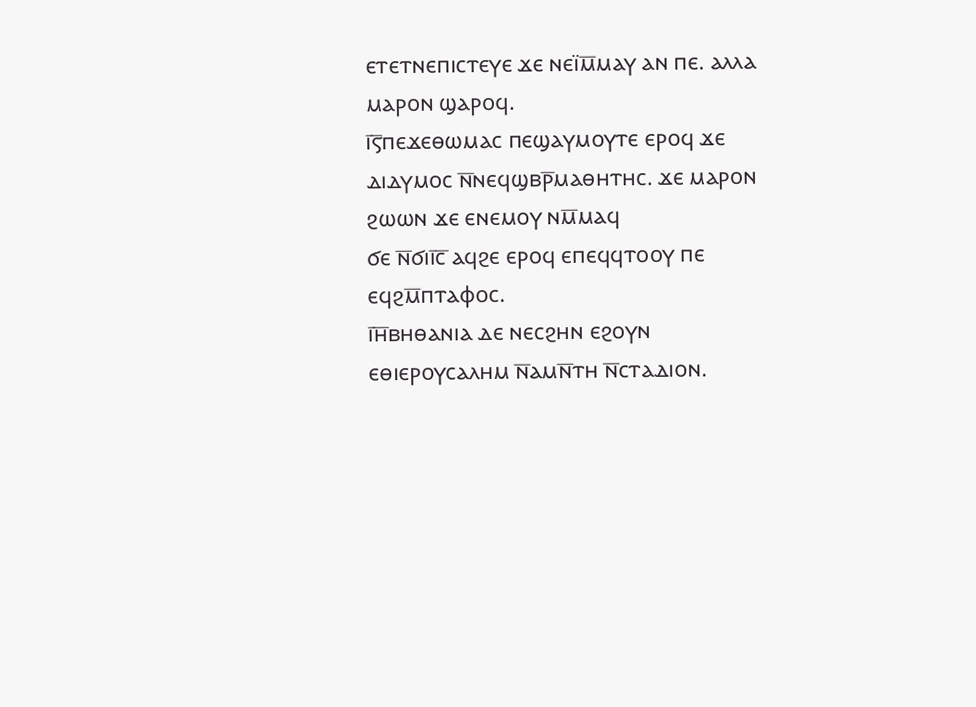ⲉⲧⲉⲧⲛⲉⲡⲓⲥⲧⲉⲩⲉ ϫⲉ ⲛⲉⲓ̈ⲙ̅ⲙⲁⲩ ⲁⲛ ⲡⲉ. ⲁⲗⲗⲁ ⲙⲁⲣⲟⲛ ϣⲁⲣⲟϥ.
ⲓ̅ⲋ̅ⲡⲉϫⲉⲑⲱⲙⲁⲥ ⲡⲉϣⲁⲩⲙⲟⲩⲧⲉ ⲉⲣⲟϥ ϫⲉ ⲇⲓⲇⲩⲙⲟⲥ ⲛ̅ⲛⲉϥϣⲃⲣ̅ⲙⲁⲑⲏⲧⲏⲥ. ϫⲉ ⲙⲁⲣⲟⲛ ϩⲱⲱⲛ ϫⲉ ⲉⲛⲉⲙⲟⲩ ⲛⲙ̅ⲙⲁϥ
ϭⲉ ⲛ̅ϭⲓⲓ̅ⲥ̅ ⲁϥϩⲉ ⲉⲣⲟϥ ⲉⲡⲉϥϥⲧⲟⲟⲩ ⲡⲉ ⲉϥϩⲙ̅ⲡⲧⲁⲫⲟⲥ.
ⲓ̅ⲏ̅ⲃⲏⲑⲁⲛⲓⲁ ⲇⲉ ⲛⲉⲥϩⲏⲛ ⲉϩⲟⲩⲛ ⲉⲑⲓⲉⲣⲟⲩⲥⲁⲗⲏⲙ ⲛ̅ⲁⲙⲛ̅ⲧⲏ ⲛ̅ⲥⲧⲁⲇⲓⲟⲛ.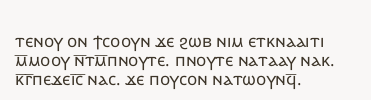ⲧⲉⲛⲟⲩ ⲟⲛ ϯⲥⲟⲟⲩⲛ ϫⲉ ϩⲱⲃ ⲛⲓⲙ ⲉⲧⲕⲛⲁⲁⲓⲧⲓ ⲙ̅ⲙⲟⲟⲩ ⲛ̅ⲧⲙ̅ⲡⲛⲟⲩⲧⲉ. ⲡⲛⲟⲩⲧⲉ ⲛⲁⲧⲁⲁⲩ ⲛⲁⲕ.
ⲕ̅ⲅ̅ⲡⲉϫⲉⲓ̅ⲥ̅ ⲛⲁⲥ. ϫⲉ ⲡⲟⲩⲥⲟⲛ ⲛⲁⲧⲱⲟⲩⲛϥ̅.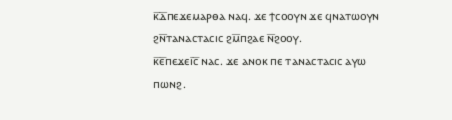ⲕ̅ⲇ̅ⲡⲉϫⲉⲙⲁⲣⲑⲁ ⲛⲁϥ. ϫⲉ ϯⲥⲟⲟⲩⲛ ϫⲉ ϥⲛⲁⲧⲱⲟⲩⲛ ϩⲛ̅ⲧⲁⲛⲁⲥⲧⲁⲥⲓⲥ ϩⲙ̅ⲡϩⲁⲉ ⲛ̅ϩⲟⲟⲩ.
ⲕ̅ⲉ̅ⲡⲉϫⲉⲓ̅ⲥ̅ ⲛⲁⲥ. ϫⲉ ⲁⲛⲟⲕ ⲡⲉ ⲧⲁⲛⲁⲥⲧⲁⲥⲓⲥ ⲁⲩⲱ ⲡⲱⲛϩ.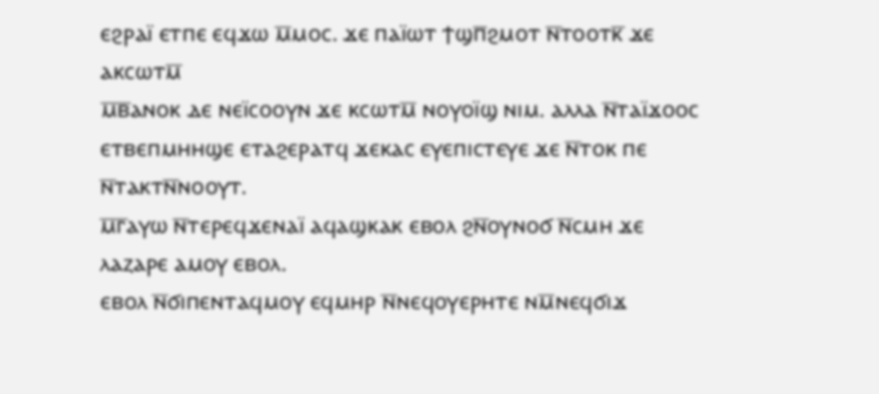ⲉϩⲣⲁⲓ̈ ⲉⲧⲡⲉ ⲉϥϫⲱ ⲙ̅ⲙⲟⲥ. ϫⲉ ⲡⲁⲓ̈ⲱⲧ ϯϣⲡ̅ϩⲙⲟⲧ ⲛ̅ⲧⲟⲟⲧⲕ̅ ϫⲉ ⲁⲕⲥⲱⲧⲙ̅
ⲙ̅ⲃ̅ⲁⲛⲟⲕ ⲇⲉ ⲛⲉⲓ̈ⲥⲟⲟⲩⲛ ϫⲉ ⲕⲥⲱⲧⲙ̅ ⲛⲟⲩⲟⲓ̈ϣ ⲛⲓⲙ. ⲁⲗⲗⲁ ⲛ̅ⲧⲁⲓ̈ϫⲟⲟⲥ ⲉⲧⲃⲉⲡⲙⲏⲏϣⲉ ⲉⲧⲁϩⲉⲣⲁⲧϥ ϫⲉⲕⲁⲥ ⲉⲩⲉⲡⲓⲥⲧⲉⲩⲉ ϫⲉ ⲛ̅ⲧⲟⲕ ⲡⲉ ⲛ̅ⲧⲁⲕⲧⲛ̅ⲛⲟⲟⲩⲧ.
ⲙ̅ⲅ̅ⲁⲩⲱ ⲛ̅ⲧⲉⲣⲉϥϫⲉⲛⲁⲓ̈ ⲁϥⲁϣⲕⲁⲕ ⲉⲃⲟⲗ ϩⲛ̅ⲟⲩⲛⲟϭ ⲛ̅ⲥⲙⲏ ϫⲉ ⲗⲁⲍⲁⲣⲉ ⲁⲙⲟⲩ ⲉⲃⲟⲗ.
ⲉⲃⲟⲗ ⲛ̅ϭⲓⲡⲉⲛⲧⲁϥⲙⲟⲩ ⲉϥⲙⲏⲣ ⲛ̅ⲛⲉϥⲟⲩⲉⲣⲏⲧⲉ ⲛⲙ̅ⲛⲉϥϭⲓϫ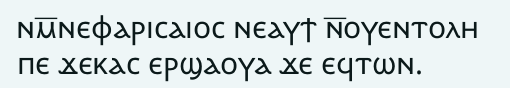ⲛⲙ̅ⲛⲉⲫⲁⲣⲓⲥⲁⲓⲟⲥ ⲛⲉⲁⲩϯ ⲛ̅ⲟⲩⲉⲛⲧⲟⲗⲏ ⲡⲉ ϫⲉⲕⲁⲥ ⲉⲣϣⲁⲟⲩⲁ ϫⲉ ⲉϥⲧⲱⲛ.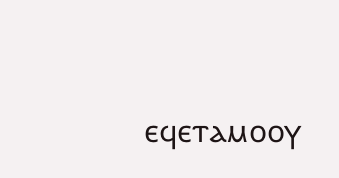ⲉϥⲉⲧⲁⲙⲟⲟⲩ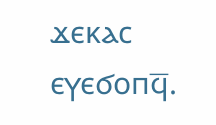ϫⲉⲕⲁⲥ ⲉⲩⲉϭⲟⲡϥ̅.